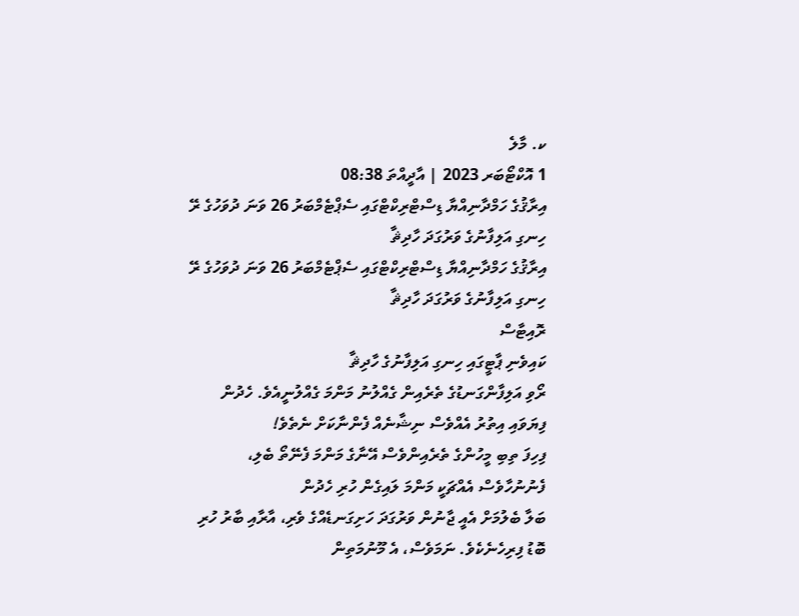ކ. މާލެ
1 އޮކްޓޯބަރ 2023 | އާދީއްތަ 08:38
އިރާޤުގެ ހަމްދާނިއްޔާ ޑިސްޓްރިކްޓްގައި ސެޕްޓެމްބަރު 26 ވަނަ ދުވަހުގެ ރޭ ހިނގި އަލިފާނުގެ ވަރުގަދަ ހާދިޘާ
އިރާޤުގެ ހަމްދާނިއްޔާ ޑިސްޓްރިކްޓްގައި ސެޕްޓެމްބަރު 26 ވަނަ ދުވަހުގެ ރޭ ހިނގި އަލިފާނުގެ ވަރުގަދަ ހާދިޘާ
ރޮއިޓާސް
ކައިވެނި ޕާޓީގައި ހިނގި އަލިފާނުގެ ހާދިޘާ
ރޯވި އަލިފާންގަނޑުގެ ތެރެއިން ގެއްލުނު މަންމަ ގެއްލުނީއެވެ. ހެދުން ފިޔަވައި އިތުރު އެއްވެސް ނިޝާނެއް ފެންނާކަށް ނެތެވެ!
ފިހިފަ ތިބި މީހުންގެ ތެރެއިންވެސް އޭނާގެ މަންމަ ފެނޭތޯ ބެލި، ފެނުނުހާވެސް އެއްޗަކީ މަންމަ ލައިގެން ހުރި ހެދުން
ބަލާ ބެލުމަށް އެއީ ޖާނުން ވަރުގަދަ ހަށިގަނޑެއްގެ ވެރި، އާރާއި ބާރު ހުރި ބޮޑު ފިރިހެނެކެވެ. ނަމަވެސް، އެ މޫނުމަތިން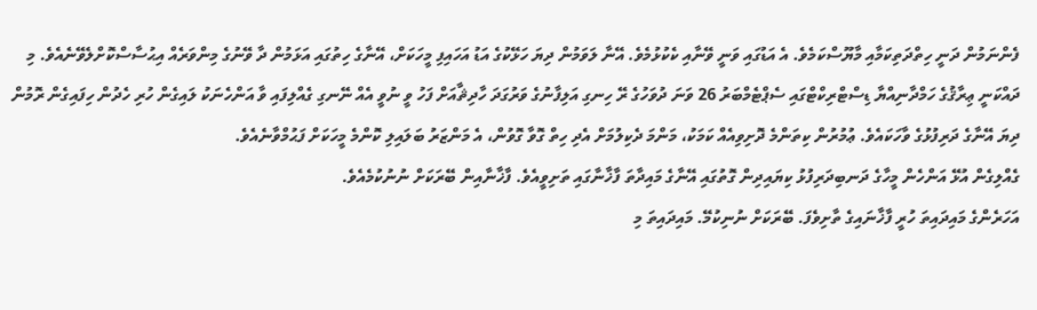ފެންނަމުން ދަނީ ހިތްދަތިކަމާއި މާޔޫސްކަމެވެ. އެ އަޑުގައި ވަނީ ވޭނާއި ކެކުޅުމެވެ. އޭނާ ލަވަމުން ދިޔަ ހަޅޭކުގެ އަޑު އަހައިފި މީހަކަށް، އޭނާގެ ހިތުގައި އަޅަމުން ދާ ވޭނުގެ މިންވަރެއް އިޙުސާސްކޮށްލެވޭނެއެވެ. މި ދައްކަނީ ޢިރާޤުގެ ހަމްދާނިއްޔާ ޑިސްޓްރިކްޓްގައި ސެޕްޓެމްބަރު 26 ވަނަ ދުވަހުގެ ރޭ ހިނގި އަލިފާނުގެ ވަރުގަދަ ހާދިޘާއަށް ފަހު ވީ ނުވީ އެއް ނޭނގި ގެއްލިފައި ވާ އަންހެނަކު ލައިގެން ހުރި ހެދުން ހިފައިގެން ރޮމުން ދިޔަ އޭނާގެ ދަރިފުޅުގެ ވާހަކައެވެ. ޢުމުރުން ކިތަންމެ ދޮށިވިއެއް ކަމަކު، މަންމަ ދެކިލުމަށް އެދި ހިތް ގޮވާ ގޮވުން، އެ މަންޒަރު ބަލައިލި ކޮންމެ މީހަކަށް ފަޙުމްވާނެއެވެ.
ގެއްލިގެން އުޅޭ އަންހެން މީހާގެ ދަނބިދަރިފުޅު ކިޔައިދިން ގޮތުގައި އޭނާގެ މައިދާތަ ފާޚާނާގައި ތަށިވީއެވެ. ފާޚާނާއިން ބޭރަކަށް ނުނުކުމެއެވެ.
އަހަރެންގެ މައިދައިތަ ހުރީ ފާޚާނައިގެ ތާށިވެފަ. ބޭރަކަށް ނުނިކުމޭ. މައިދައިތަ މި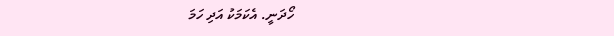ހޯދަނީ. އެކަމަކު އަދި ހަމަ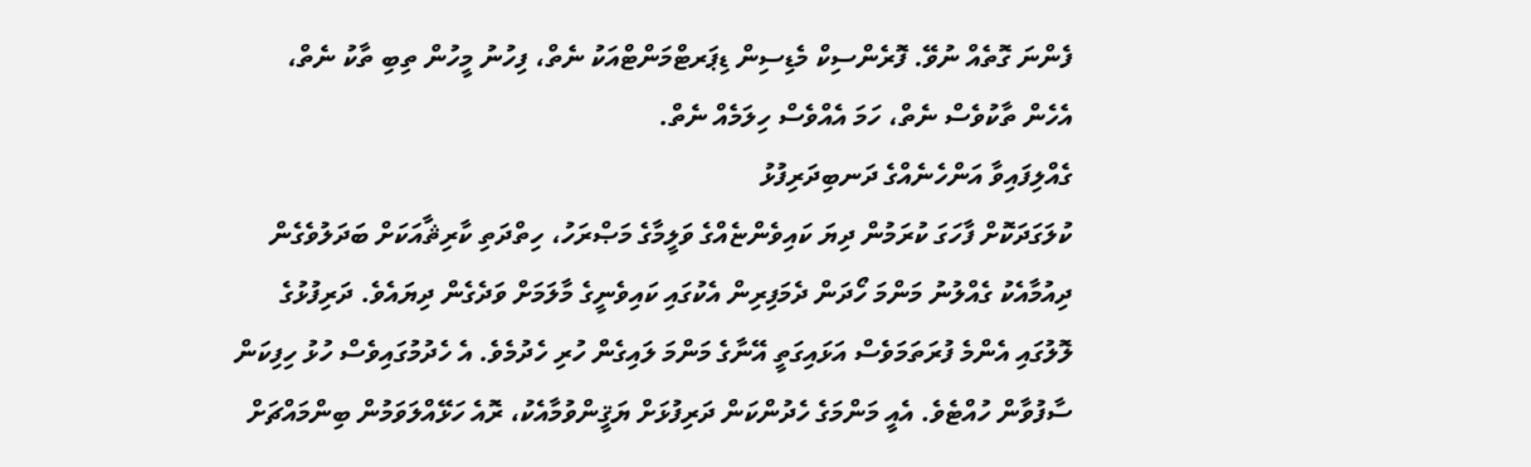ފެންނަ ގޮތެއް ނުވޭ. ފޮރެންސިކް މެޑިސިން ޑިޕަރޓްމަންޓްއަކު ނެތް، ފިހުނު މީހުން ތިބި ތާކު ނެތް، އެހެން ތާކުވެސް ނެތް، ހަމަ އެއްވެސް ހިލަމެއް ނެތް.
ގެއްލިފައިވާ އަންހެނެއްގެ ދަނބިދަރިފުޅު
ކުލަގަދަކޮށް ފާހަގަ ކުރަމުން ދިޔަ ކައިވެންޏެއްގެ ވަލީމާގެ މަޞްރަހު، ހިތްދަތި ކާރިޘާއަކަށް ބަދަލުވެގެން ދިއުމާއެކު ގެއްލުނު މަންމަ ހޯދަން ދެމަފިރިން އެކުގައި ކައިވެނީގެ މާލަމަށް ވަދެގެން ދިޔައެވެ. ދަރިފުޅުގެ ލޮލުގައި އެންމެ ފުރަތަމަވެސް އަޅައިގަތީ އޭނާގެ މަންމަ ލައިގެން ހުރި ހެދުމެވެ. އެ ހެދުމުގައިވެސް ހުޅު ހިފިކަން ސާފުވާން ހުއްޓެވެ. އެއީ މަންމަގެ ހެދުންކަން ދަރިފުޅަށް ޔަޤީންވުމާއެކު، ރޮއެ ހަޅޭއްލަވަމުން ބިންމައްޗަށް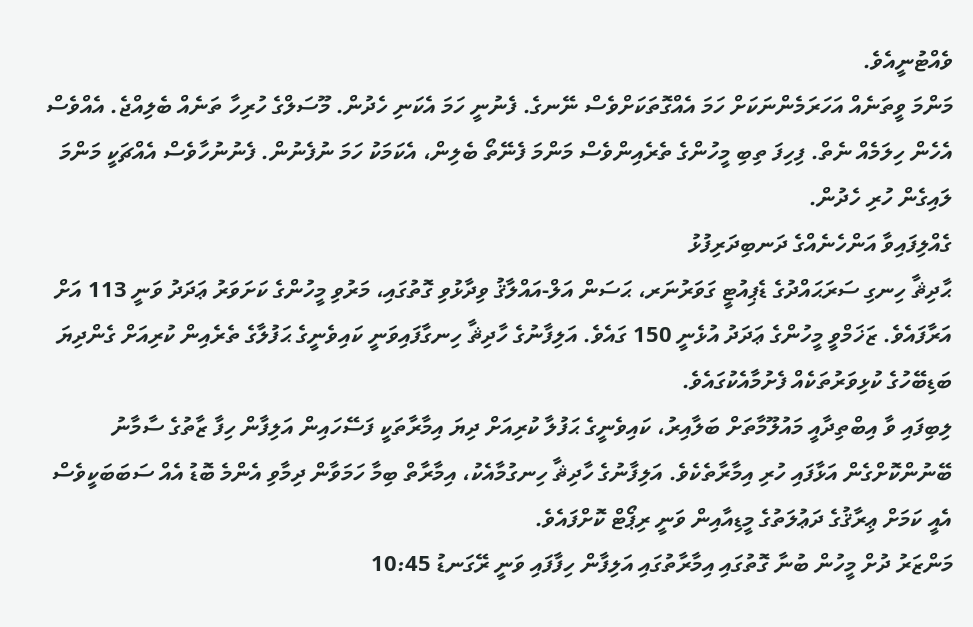ވެއްޓުނީއެވެ.
މަންމަ ވީތަނެއް އަހަރަމެންނަކަށް ހަމަ އެއްގޮތަކަށްވެސް ނޭނގެ. ފެނުނީ ހަމަ އެކަނި ހެދުން. މޫސަލްގެ ހުރިހާ ތަނެއް ބެލިއްޖެ. އެއްވެސް އެހެން ހިލަމެއް ނެތް. ފިހިފަ ތިބި މީހުންގެ ތެރެއިންވެސް މަންމަ ފެނޭތޯ ބެލިން، އެކަމަކު ހަމަ ނުފެނުން. ފެނުނުހާވެސް އެއްޗަކީ މަންމަ ލައިގެން ހުރި ހެދުން.
ގެއްލިފައިވާ އަންހެނެއްގެ ދަނބިދަރިފުޅު
ޙާދިޘާ ހިނގި ސަރަޙައްދުގެ ޑެޕިއުޓީ ގަވަރުނަރ، ޙަސަން އަލް-އައްލާޤު ވިދާޅުވި ގޮތުގައި، މަރުވި މީހުންގެ ކަށަވަރު ޢަދަދު ވަނީ 113 އަށް އަރާފައެވެ. ޒަޚަމްވީ މީހުންގެ ޢަދަދު އުޅެނީ 150 ގައެވެ. އަލިފާނުގެ ހާދިޘާ ހިނގާފައިވަނީ ކައިވެނީގެ ޙަފުލާގެ ތެރެއިން ކުރިއަށް ގެންދިޔަ ބަޑިބޭހުގެ ކުޅިވަރުތަކެއް ފެށުމާއެކުގައެވެ.
ލިބިފައި ވާ އިބްތިދާއީ މައުލޫމާތަށް ބަލާއިރު، ކައިވެނީގެ ޙަފުލާ ކުރިއަށް ދިޔަ އިމާރާތަކީ ފަސޭހައިން އަލިފާން ހިފާ ޒާތުގެ ސާމާނު ބޭނުންކޮށްގެން އަޅާފައި ހުރި އިމާރާތެކެވެ. އަލިފާނުގެ ހާދިޘާ ހިނގުމާއެކު، އިމާރާތް ބިމާ ހަމަވާން ދިމާވި އެންމެ ބޮޑު އެއް ސަބަބަކީވެސް އެއީ ކަމަށް ޢިރާޤުގެ ދަޢުލަތުގެ މީޑިއާއިން ވަނީ ރިޕޯޓް ކޮށްފައެވެ.
މަންޒަރު ދުށް މީހުން ބުނާ ގޮތުގައި އިމާރާތުގައި އަލިފާން ހިފާފައި ވަނީ ރޭގަނޑު 10:45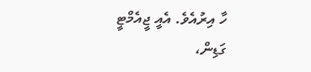ހާ އިރުއެވެ. އެއީ ޖީއެމްޓީ ގަޑިން،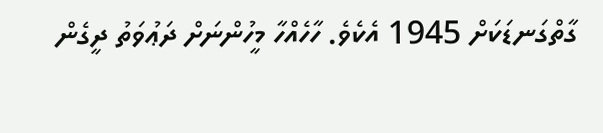ގާތްގަނޑަކަށް 1945 އެކެވެ. ހާހެއްހާ މީހުންނަށް ދަޢުވަތު ދީގެން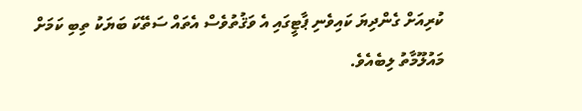ކުރިއަށް ގެންދިޔަ ކައިވެނި ޕާޓީގައި އެ ވަޤުތުވެސް އެތައް ސަތޭކަ ބަޔަކު ތިބި ކަމަށް މައުލޫމާތު ލިބެއެވެ.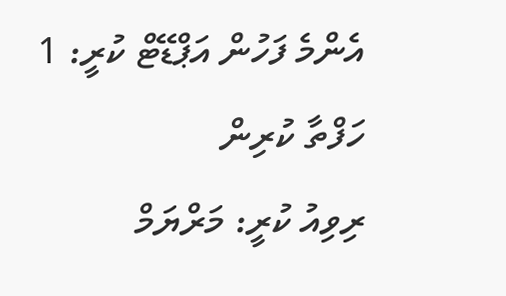އެންމެ ފަހުން އަޕްޑޭޓް ކުރީ: 1 ހަފްތާ ކުރިން
ރިވިއު ކުރީ: މަރްޔަމް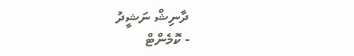ދާނިޝް ނަޝީދު
- ކޮމެންޓް